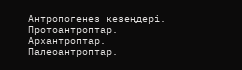Антропогенез кезеңдері. Протоантроптар. Архантроптар. Палеоантроптар.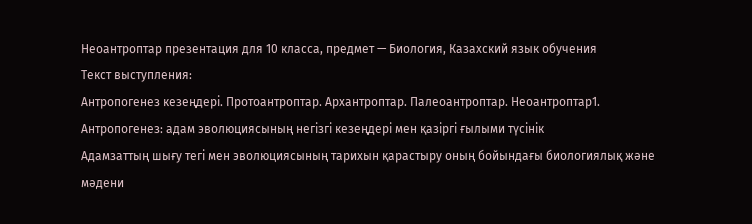Неоантроптар презентация для 10 класса, предмет — Биология, Казахский язык обучения
Текст выступления:
Антропогенез кезеңдері. Протоантроптар. Архантроптар. Палеоантроптар. Неоантроптар1. Антропогенез: адам эволюциясының негізгі кезеңдері мен қазіргі ғылыми түсінік
Адамзаттың шығу тегі мен эволюциясының тарихын қарастыру оның бойындағы биологиялық және мәдени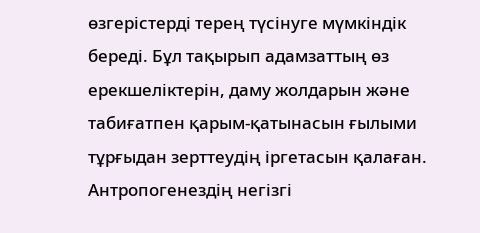өзгерістерді терең түсінуге мүмкіндік береді. Бұл тақырып адамзаттың өз ерекшеліктерін, даму жолдарын және табиғатпен қарым-қатынасын ғылыми тұрғыдан зерттеудің іргетасын қалаған. Антропогенездің негізгі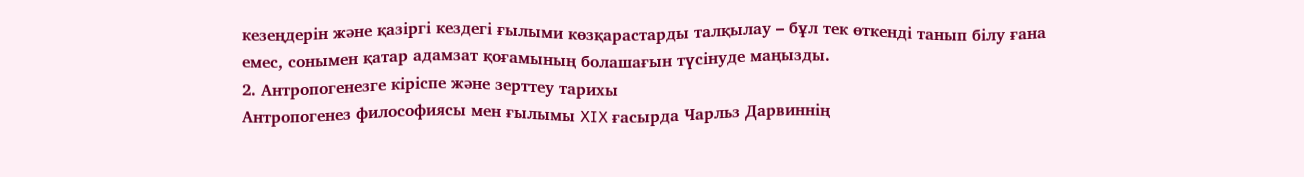кезеңдерін және қазіргі кездегі ғылыми көзқарастарды талқылау – бұл тек өткенді танып білу ғана емес, сонымен қатар адамзат қоғамының болашағын түсінуде маңызды.
2. Антропогенезге кіріспе және зерттеу тарихы
Антропогенез философиясы мен ғылымы XIX ғасырда Чарльз Дарвиннің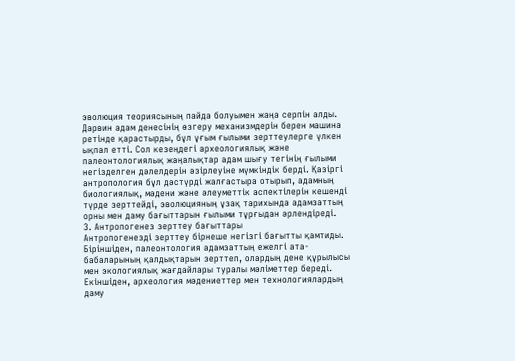эволюция теориясының пайда болуымен жаңа серпін алды. Дарвин адам денесінің өзгеру механизмдерін берен машина ретінде қарастырды, бұл ұғым ғылыми зерттеулерге үлкен ықпал етті. Сол кезеңдегі археологиялық және палеонтологиялық жаңалықтар адам шығу тегінің ғылыми негізделген дәлелдерін әзірлеуіне мүмкіндік берді. Қазіргі антропология бұл дәстүрді жалғастыра отырып, адамның биологиялық, мәдени және әлеуметтік аспектілерін кешенді түрде зерттейді, эволюцияның ұзақ тарихында адамзаттың орны мен даму бағыттарын ғылыми тұрғыдан әрлендіреді.
3. Антропогенез зерттеу бағыттары
Антропогенезді зерттеу бірнеше негізгі бағытты қамтиды. Біріншіден, палеонтология адамзаттың ежелгі ата-бабаларының қалдықтарын зерттеп, олардың дене құрылысы мен экологиялық жағдайлары туралы мәліметтер береді. Екіншіден, археология мәдениеттер мен технологиялардың даму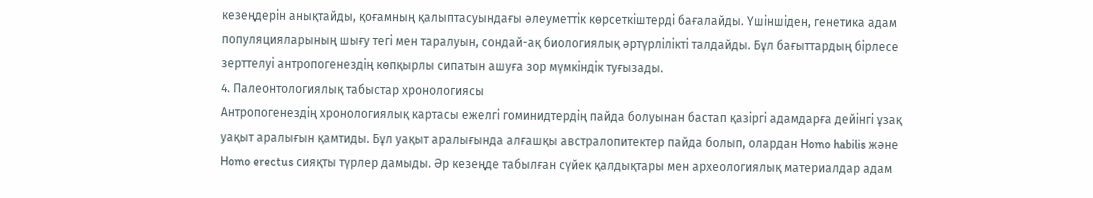кезеңдерін анықтайды, қоғамның қалыптасуындағы әлеуметтік көрсеткіштерді бағалайды. Үшіншіден, генетика адам популяцияларының шығу тегі мен таралуын, сондай-ақ биологиялық әртүрлілікті талдайды. Бұл бағыттардың бірлесе зерттелуі антропогенездің көпқырлы сипатын ашуға зор мүмкіндік туғызады.
4. Палеонтологиялық табыстар хронологиясы
Антропогенездің хронологиялық картасы ежелгі гоминидтердің пайда болуынан бастап қазіргі адамдарға дейінгі ұзақ уақыт аралығын қамтиды. Бұл уақыт аралығында алғашқы австралопитектер пайда болып, олардан Homo habilis және Homo erectus сияқты түрлер дамыды. Әр кезеңде табылған сүйек қалдықтары мен археологиялық материалдар адам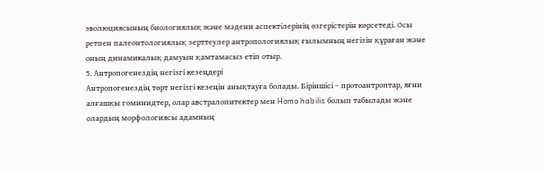эволюциясының биологиялық және мәдени аспектілерінің өзгерістерін көрсетеді. Осы ретпен палеонтологиялық зерттеулер антропологиялық ғылымның негізін құраған және оның динамикалық дамуын қамтамасыз етіп отыр.
5. Антропогенездің негізгі кезеңдері
Антропогенездің төрт негізгі кезеңін анықтауға болады. Біріншісі – протоантроптар, яғни алғашқы гоминидтер, олар австралопитектер мен Homo habilis болып табылады және олардың морфологиясы адамның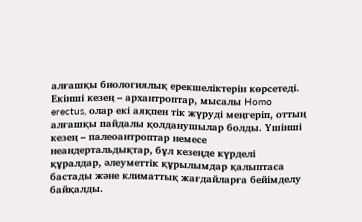алғашқы биологиялық ерекшеліктерін көрсетеді. Екінші кезең – архантроптар, мысалы Homo erectus, олар екі аяқпен тік жүруді меңгеріп, оттың алғашқы пайдалы қолданушылар болды. Үшінші кезең – палеоантроптар немесе неандертальдықтар, бұл кезеңде күрделі құралдар, әлеуметтік құрылымдар қалыптаса бастады және климаттық жағдайларға бейімделу байқалды.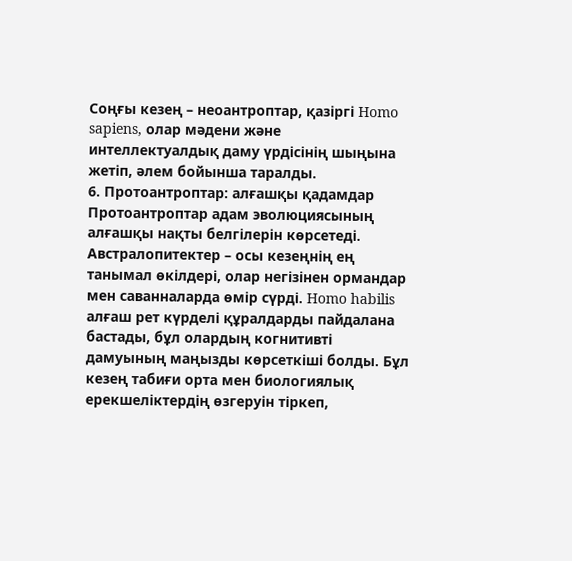Соңғы кезең – неоантроптар, қазіргі Homo sapiens, олар мәдени және интеллектуалдық даму үрдісінің шыңына жетіп, әлем бойынша таралды.
6. Протоантроптар: алғашқы қадамдар
Протоантроптар адам эволюциясының алғашқы нақты белгілерін көрсетеді. Австралопитектер – осы кезеңнің ең танымал өкілдері, олар негізінен ормандар мен саванналарда өмір сүрді. Homo habilis алғаш рет күрделі құралдарды пайдалана бастады, бұл олардың когнитивті дамуының маңызды көрсеткіші болды. Бұл кезең табиғи орта мен биологиялық ерекшеліктердің өзгеруін тіркеп,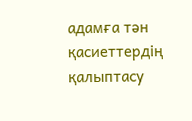адамға тән қасиеттердің қалыптасу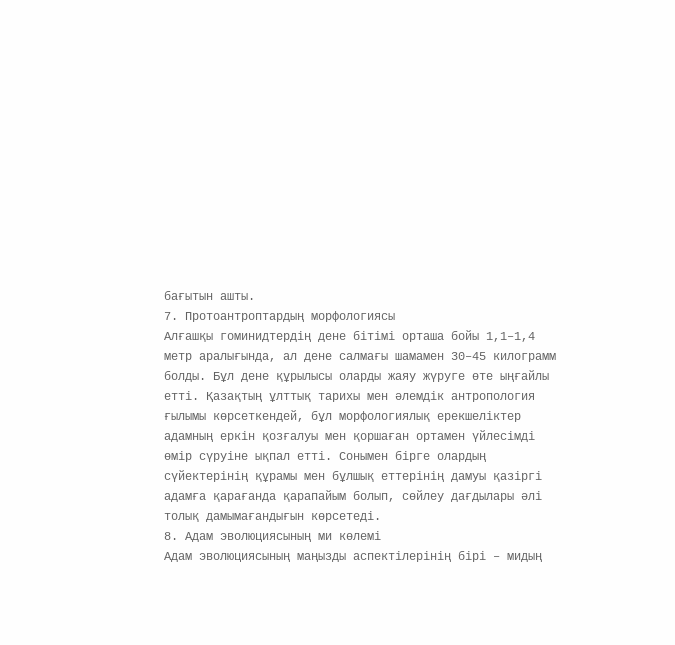бағытын ашты.
7. Протоантроптардың морфологиясы
Алғашқы гоминидтердің дене бітімі орташа бойы 1,1–1,4 метр аралығында, ал дене салмағы шамамен 30–45 килограмм болды. Бұл дене құрылысы оларды жаяу жүруге өте ыңғайлы етті. Қазақтың ұлттық тарихы мен әлемдік антропология ғылымы көрсеткендей, бұл морфологиялық ерекшеліктер адамның еркін қозғалуы мен қоршаған ортамен үйлесімді өмір сүруіне ықпал етті. Сонымен бірге олардың сүйектерінің құрамы мен бұлшық еттерінің дамуы қазіргі адамға қарағанда қарапайым болып, сөйлеу дағдылары әлі толық дамымағандығын көрсетеді.
8. Адам эволюциясының ми көлемі
Адам эволюциясының маңызды аспектілерінің бірі – мидың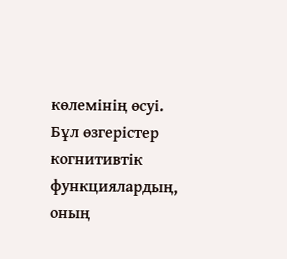көлемінің өсуі. Бұл өзгерістер когнитивтік функциялардың, оның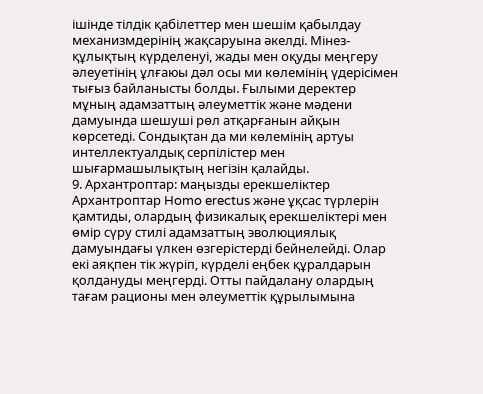ішінде тілдік қабілеттер мен шешім қабылдау механизмдерінің жақсаруына әкелді. Мінез-құлықтың күрделенуі, жады мен оқуды меңгеру әлеуетінің ұлғаюы дәл осы ми көлемінің үдерісімен тығыз байланысты болды. Ғылыми деректер мұның адамзаттың әлеуметтік және мәдени дамуында шешуші рөл атқарғанын айқын көрсетеді. Сондықтан да ми көлемінің артуы интеллектуалдық серпілістер мен шығармашылықтың негізін қалайды.
9. Архантроптар: маңызды ерекшеліктер
Архантроптар Homo erectus және ұқсас түрлерін қамтиды, олардың физикалық ерекшеліктері мен өмір сүру стилі адамзаттың эволюциялық дамуындағы үлкен өзгерістерді бейнелейді. Олар екі аяқпен тік жүріп, күрделі еңбек құралдарын қолдануды меңгерді. Отты пайдалану олардың тағам рационы мен әлеуметтік құрылымына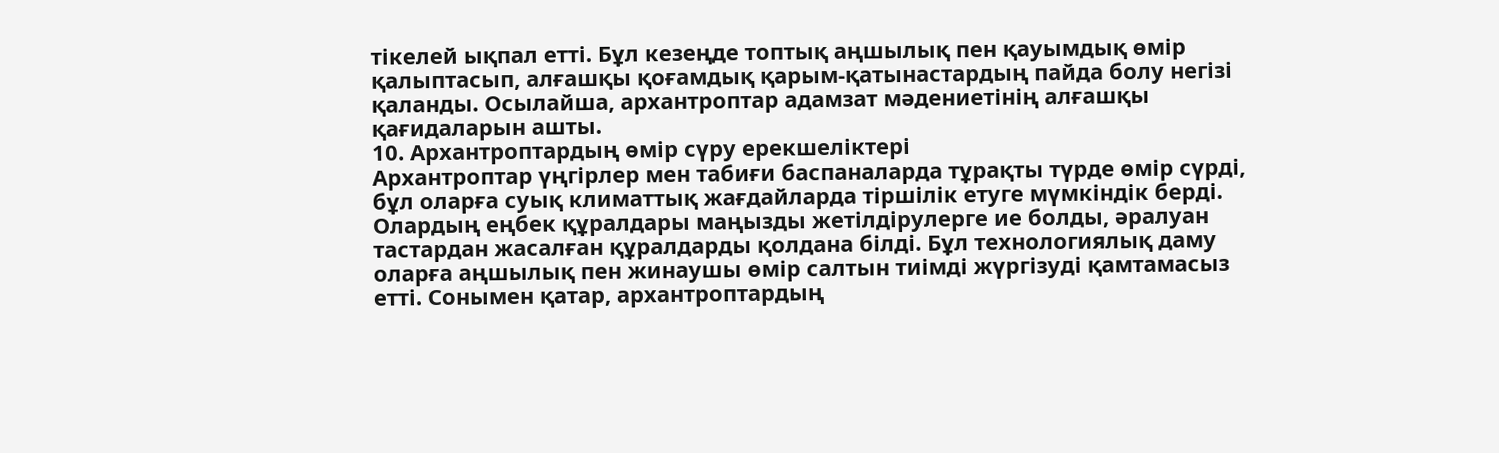тікелей ықпал етті. Бұл кезеңде топтық аңшылық пен қауымдық өмір қалыптасып, алғашқы қоғамдық қарым-қатынастардың пайда болу негізі қаланды. Осылайша, архантроптар адамзат мәдениетінің алғашқы қағидаларын ашты.
10. Архантроптардың өмір сүру ерекшеліктері
Архантроптар үңгірлер мен табиғи баспаналарда тұрақты түрде өмір сүрді, бұл оларға суық климаттық жағдайларда тіршілік етуге мүмкіндік берді. Олардың еңбек құралдары маңызды жетілдірулерге ие болды, әралуан тастардан жасалған құралдарды қолдана білді. Бұл технологиялық даму оларға аңшылық пен жинаушы өмір салтын тиімді жүргізуді қамтамасыз етті. Сонымен қатар, архантроптардың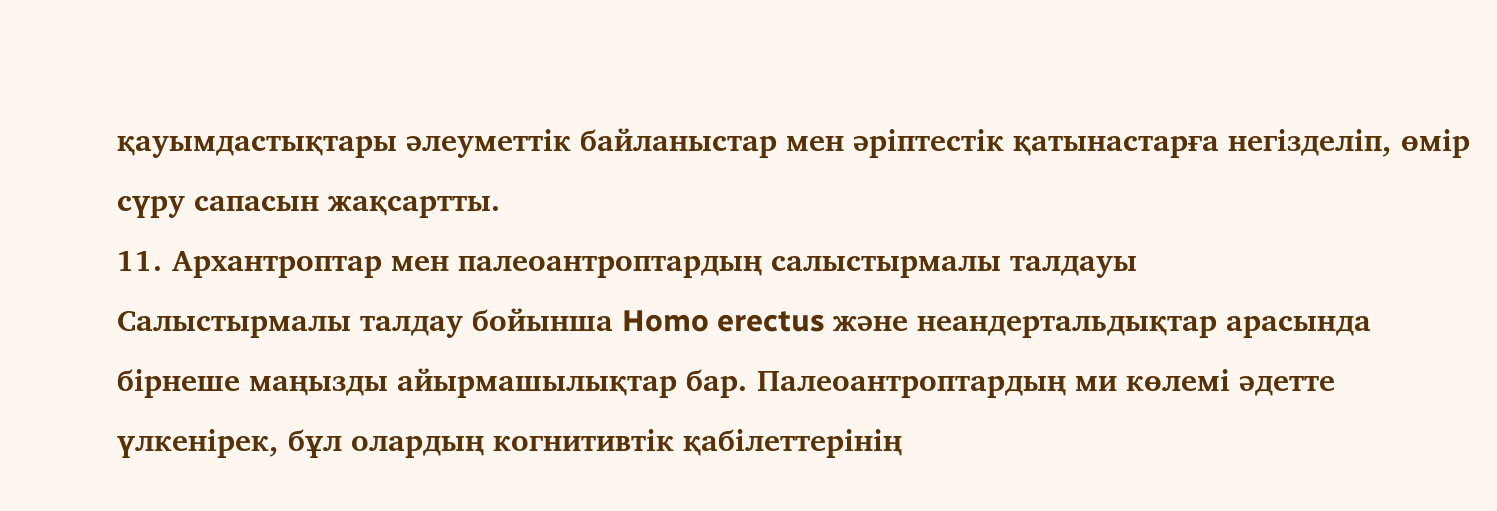қауымдастықтары әлеуметтік байланыстар мен әріптестік қатынастарға негізделіп, өмір сүру сапасын жақсартты.
11. Архантроптар мен палеоантроптардың салыстырмалы талдауы
Салыстырмалы талдау бойынша Homo erectus және неандертальдықтар арасында бірнеше маңызды айырмашылықтар бар. Палеоантроптардың ми көлемі әдетте үлкенірек, бұл олардың когнитивтік қабілеттерінің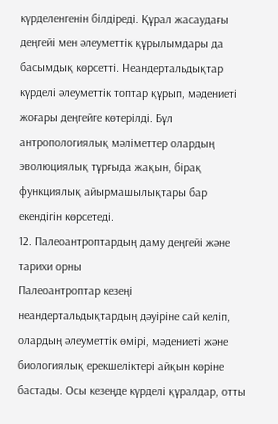күрделенгенін білдіреді. Құрал жасаудағы деңгейі мен әлеуметтік құрылымдары да басымдық көрсетті. Неандертальдықтар күрделі әлеуметтік топтар құрып, мәдениеті жоғары деңгейге көтерілді. Бұл антропологиялық мәліметтер олардың эволюциялық тұрғыда жақын, бірақ функциялық айырмашылықтары бар екендігін көрсетеді.
12. Палеоантроптардың даму деңгейі және тарихи орны
Палеоантроптар кезеңі неандертальдықтардың дәуіріне сай келіп, олардың әлеуметтік өмірі, мәдениеті және биологиялық ерекшеліктері айқын көріне бастады. Осы кезеңде күрделі құралдар, отты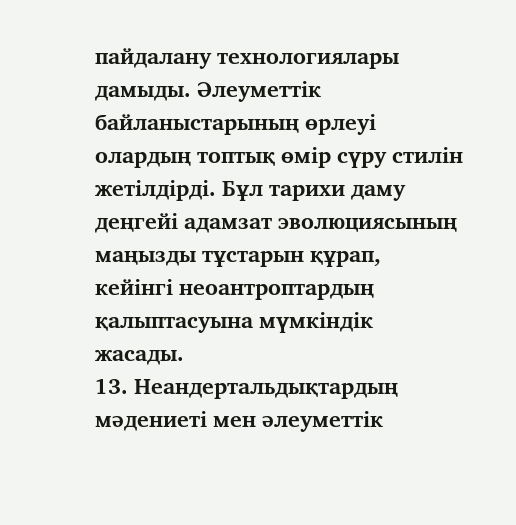пайдалану технологиялары дамыды. Әлеуметтік байланыстарының өрлеуі олардың топтық өмір сүру стилін жетілдірді. Бұл тарихи даму деңгейі адамзат эволюциясының маңызды тұстарын құрап, кейінгі неоантроптардың қалыптасуына мүмкіндік жасады.
13. Неандертальдықтардың мәдениеті мен әлеуметтік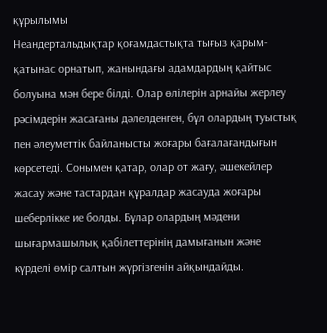құрылымы
Неандертальдықтар қоғамдастықта тығыз қарым-қатынас орнатып, жанындағы адамдардың қайтыс болуына мән бере білді. Олар өлілерін арнайы жерлеу рәсімдерін жасағаны дәлелденген, бұл олардың туыстық пен әлеуметтік байланысты жоғары бағалағандығын көрсетеді. Сонымен қатар, олар от жағу, әшекейлер жасау және тастардан құралдар жасауда жоғары шеберлікке ие болды. Бұлар олардың мәдени шығармашылық қабілеттерінің дамығанын және күрделі өмір салтын жүргізгенін айқындайды.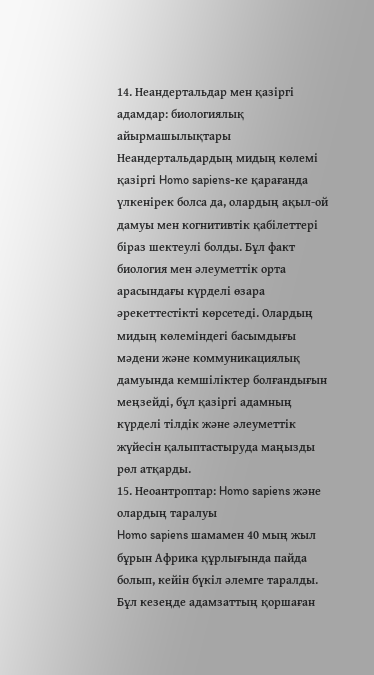14. Неандертальдар мен қазіргі адамдар: биологиялық айырмашылықтары
Неандертальдардың мидың көлемі қазіргі Homo sapiens-ке қарағанда үлкенірек болса да, олардың ақыл-ой дамуы мен когнитивтік қабілеттері біраз шектеулі болды. Бұл факт биология мен әлеуметтік орта арасындағы күрделі өзара әрекеттестікті көрсетеді. Олардың мидың көлеміндегі басымдығы мәдени және коммуникациялық дамуында кемшіліктер болғандығын меңзейді, бұл қазіргі адамның күрделі тілдік және әлеуметтік жүйесін қалыптастыруда маңызды рөл атқарды.
15. Неоантроптар: Homo sapiens және олардың таралуы
Homo sapiens шамамен 40 мың жыл бұрын Африка құрлығында пайда болып, кейін бүкіл әлемге таралды. Бұл кезеңде адамзаттың қоршаған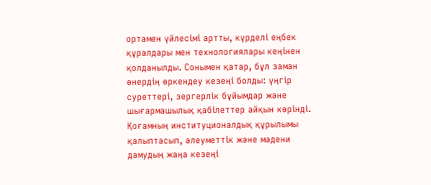ортамен үйлесімі артты, күрделі еңбек құралдары мен технологиялары кеңінен қолданылды. Сонымен қатар, бұл заман өнердің өркендеу кезеңі болды: үңгір суреттері, зергерлік бұйымдар және шығармашылық қабілеттер айқын көрінді. Қоғамның институционалдық құрылымы қалыптасып, әлеуметтік және мәдени дамудың жаңа кезеңі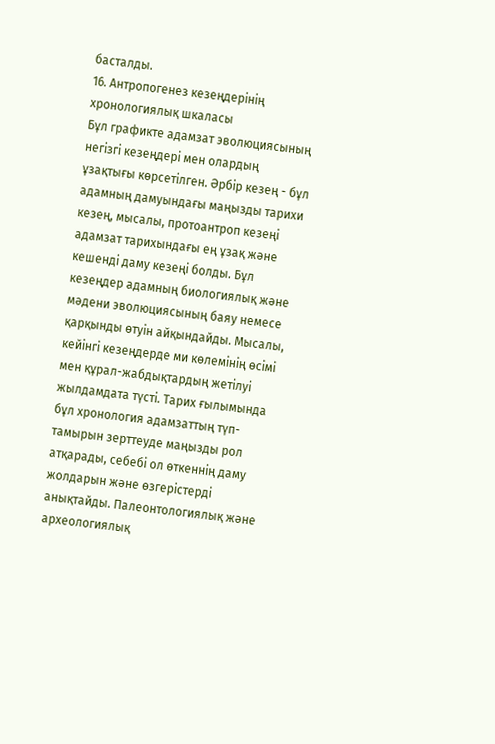басталды.
16. Антропогенез кезеңдерінің хронологиялық шкаласы
Бұл графикте адамзат эволюциясының негізгі кезеңдері мен олардың ұзақтығы көрсетілген. Әрбір кезең - бұл адамның дамуындағы маңызды тарихи кезең, мысалы, протоантроп кезеңі адамзат тарихындағы ең ұзақ және кешенді даму кезеңі болды. Бұл кезеңдер адамның биологиялық және мәдени эволюциясының баяу немесе қарқынды өтуін айқындайды. Мысалы, кейінгі кезеңдерде ми көлемінің өсімі мен құрал-жабдықтардың жетілуі жылдамдата түсті. Тарих ғылымында бұл хронология адамзаттың түп-тамырын зерттеуде маңызды рол атқарады, себебі ол өткеннің даму жолдарын және өзгерістерді анықтайды. Палеонтологиялық және археологиялық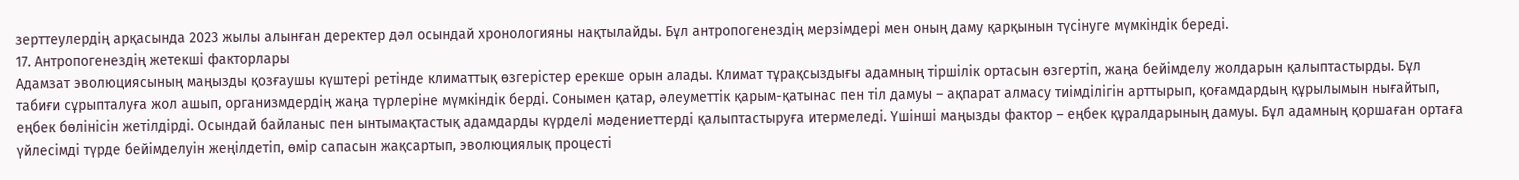зерттеулердің арқасында 2023 жылы алынған деректер дәл осындай хронологияны нақтылайды. Бұл антропогенездің мерзімдері мен оның даму қарқынын түсінуге мүмкіндік береді.
17. Антропогенездің жетекші факторлары
Адамзат эволюциясының маңызды қозғаушы күштері ретінде климаттық өзгерістер ерекше орын алады. Климат тұрақсыздығы адамның тіршілік ортасын өзгертіп, жаңа бейімделу жолдарын қалыптастырды. Бұл табиғи сұрыпталуға жол ашып, организмдердің жаңа түрлеріне мүмкіндік берді. Сонымен қатар, әлеуметтік қарым-қатынас пен тіл дамуы – ақпарат алмасу тиімділігін арттырып, қоғамдардың құрылымын нығайтып, еңбек бөлінісін жетілдірді. Осындай байланыс пен ынтымақтастық адамдарды күрделі мәдениеттерді қалыптастыруға итермеледі. Үшінші маңызды фактор – еңбек құралдарының дамуы. Бұл адамның қоршаған ортаға үйлесімді түрде бейімделуін жеңілдетіп, өмір сапасын жақсартып, эволюциялық процесті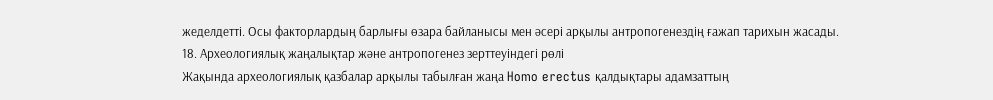жеделдетті. Осы факторлардың барлығы өзара байланысы мен әсері арқылы антропогенездің ғажап тарихын жасады.
18. Археологиялық жаңалықтар және антропогенез зерттеуіндегі рөлі
Жақында археологиялық қазбалар арқылы табылған жаңа Homo erectus қалдықтары адамзаттың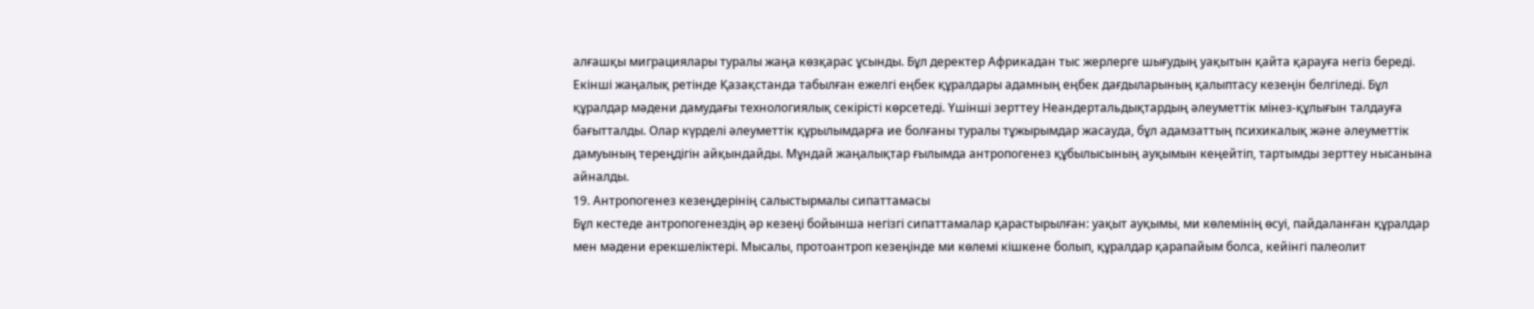алғашқы миграциялары туралы жаңа көзқарас ұсынды. Бұл деректер Африкадан тыс жерлерге шығудың уақытын қайта қарауға негіз береді. Екінші жаңалық ретінде Қазақстанда табылған ежелгі еңбек құралдары адамның еңбек дағдыларының қалыптасу кезеңін белгіледі. Бұл құралдар мәдени дамудағы технологиялық секірісті көрсетеді. Үшінші зерттеу Неандертальдықтардың әлеуметтік мінез-құлығын талдауға бағытталды. Олар күрделі әлеуметтік құрылымдарға ие болғаны туралы тұжырымдар жасауда, бұл адамзаттың психикалық және әлеуметтік дамуының тереңдігін айқындайды. Мұндай жаңалықтар ғылымда антропогенез құбылысының ауқымын кеңейтіп, тартымды зерттеу нысанына айналды.
19. Антропогенез кезеңдерінің салыстырмалы сипаттамасы
Бұл кестеде антропогенездің әр кезеңі бойынша негізгі сипаттамалар қарастырылған: уақыт ауқымы, ми көлемінің өсуі, пайдаланған құралдар мен мәдени ерекшеліктері. Мысалы, протоантроп кезеңінде ми көлемі кішкене болып, құралдар қарапайым болса, кейінгі палеолит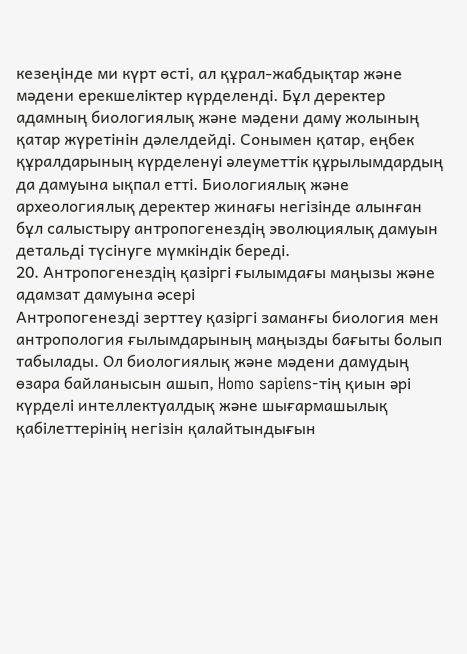кезеңінде ми күрт өсті, ал құрал-жабдықтар және мәдени ерекшеліктер күрделенді. Бұл деректер адамның биологиялық және мәдени даму жолының қатар жүретінін дәлелдейді. Сонымен қатар, еңбек құралдарының күрделенуі әлеуметтік құрылымдардың да дамуына ықпал етті. Биологиялық және археологиялық деректер жинағы негізінде алынған бұл салыстыру антропогенездің эволюциялық дамуын детальді түсінуге мүмкіндік береді.
20. Антропогенездің қазіргі ғылымдағы маңызы және адамзат дамуына әсері
Антропогенезді зерттеу қазіргі заманғы биология мен антропология ғылымдарының маңызды бағыты болып табылады. Ол биологиялық және мәдени дамудың өзара байланысын ашып, Homo sapiens-тің қиын әрі күрделі интеллектуалдық және шығармашылық қабілеттерінің негізін қалайтындығын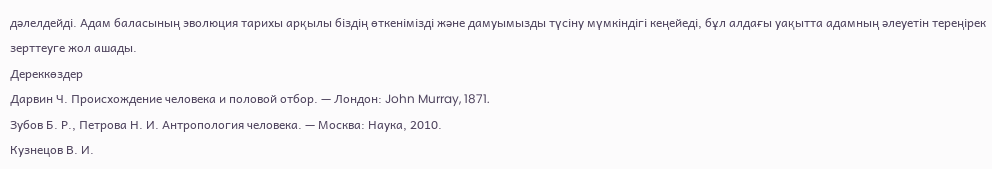дәлелдейді. Адам баласының эволюция тарихы арқылы біздің өткенімізді және дамуымызды түсіну мүмкіндігі кеңейеді, бұл алдағы уақытта адамның әлеуетін тереңірек зерттеуге жол ашады.
Дереккөздер
Дарвин Ч. Происхождение человека и половой отбор. — Лондон: John Murray, 1871.
Зубов Б. Р., Петрова Н. И. Антропология человека. — Москва: Наука, 2010.
Кузнецов В. И.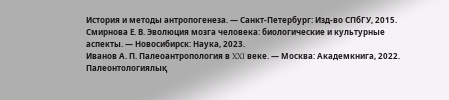История и методы антропогенеза. — Санкт-Петербург: Изд-во СПбГУ, 2015.
Смирнова Е. В. Эволюция мозга человека: биологические и культурные аспекты. — Новосибирск: Наука, 2023.
Иванов А. П. Палеоантропология в XXI веке. — Москва: Академкнига, 2022.
Палеонтологиялық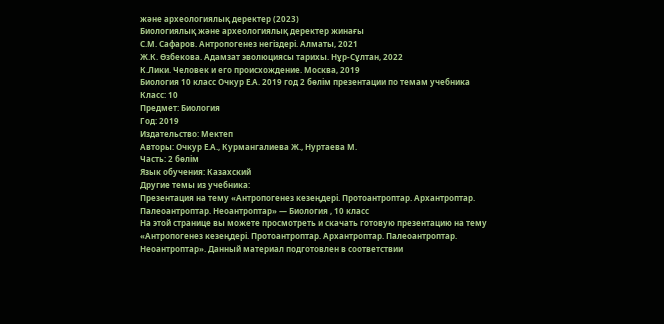және археологиялық деректер (2023)
Биологиялық және археологиялық деректер жинағы
С.М. Сафаров. Антропогенез негіздері. Алматы, 2021
Ж.К. Өзбекова. Адамзат эволюциясы тарихы. Нұр-Сұлтан, 2022
К.Лики. Человек и его происхождение. Москва, 2019
Биология 10 класс Очкур Е.А. 2019 год 2 бөлім презентации по темам учебника
Класс: 10
Предмет: Биология
Год: 2019
Издательство: Мектеп
Авторы: Очкур Е.А., Курмангалиева Ж., Нуртаева М.
Часть: 2 бөлім
Язык обучения: Казахский
Другие темы из учебника:
Презентация на тему «Антропогенез кезеңдері. Протоантроптар. Архантроптар. Палеоантроптар. Неоантроптар» — Биология , 10 класс
На этой странице вы можете просмотреть и скачать готовую презентацию на тему «Антропогенез кезеңдері. Протоантроптар. Архантроптар. Палеоантроптар. Неоантроптар». Данный материал подготовлен в соответствии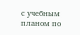с учебным планом по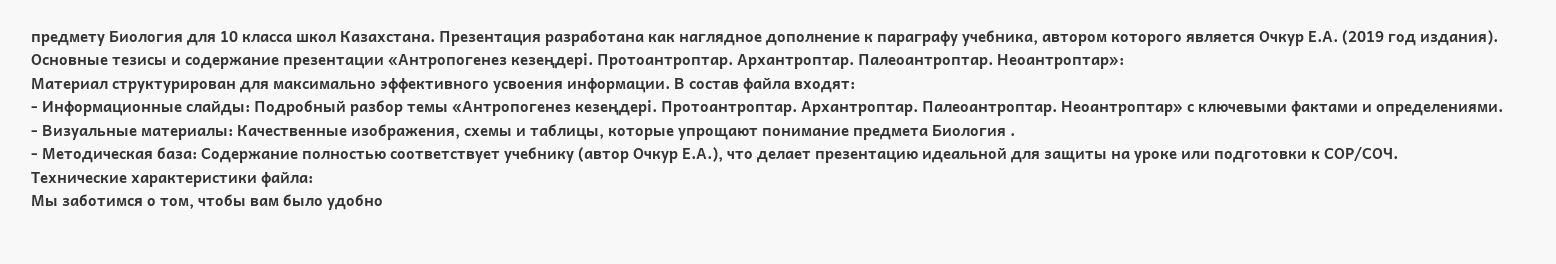предмету Биология для 10 класса школ Казахстана. Презентация разработана как наглядное дополнение к параграфу учебника, автором которого является Очкур Е.А. (2019 год издания).
Основные тезисы и содержание презентации «Антропогенез кезеңдері. Протоантроптар. Архантроптар. Палеоантроптар. Неоантроптар»:
Материал структурирован для максимально эффективного усвоения информации. В состав файла входят:
- Информационные слайды: Подробный разбор темы «Антропогенез кезеңдері. Протоантроптар. Архантроптар. Палеоантроптар. Неоантроптар» с ключевыми фактами и определениями.
- Визуальные материалы: Качественные изображения, схемы и таблицы, которые упрощают понимание предмета Биология .
- Методическая база: Содержание полностью соответствует учебнику (автор Очкур Е.А.), что делает презентацию идеальной для защиты на уроке или подготовки к СОР/СОЧ.
Технические характеристики файла:
Мы заботимся о том, чтобы вам было удобно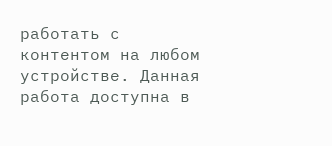работать с контентом на любом устройстве. Данная работа доступна в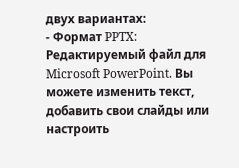двух вариантах:
- Формат PPTX: Редактируемый файл для Microsoft PowerPoint. Вы можете изменить текст, добавить свои слайды или настроить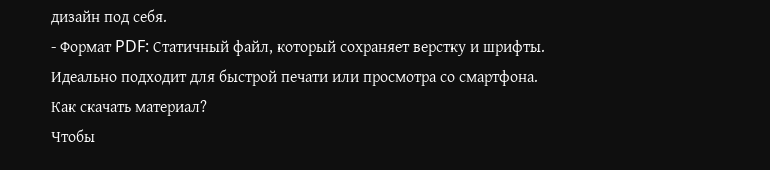дизайн под себя.
- Формат PDF: Статичный файл, который сохраняет верстку и шрифты. Идеально подходит для быстрой печати или просмотра со смартфона.
Как скачать материал?
Чтобы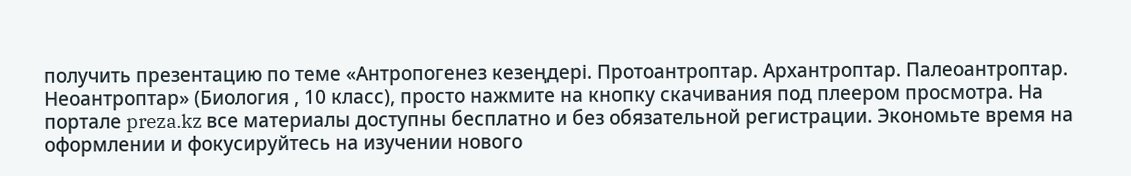получить презентацию по теме «Антропогенез кезеңдері. Протоантроптар. Архантроптар. Палеоантроптар. Неоантроптар» (Биология , 10 класс), просто нажмите на кнопку скачивания под плеером просмотра. На портале preza.kz все материалы доступны бесплатно и без обязательной регистрации. Экономьте время на оформлении и фокусируйтесь на изучении нового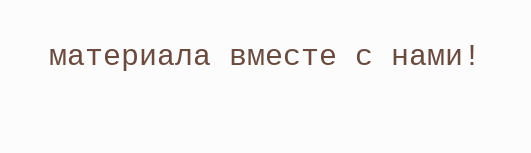материала вместе с нами!